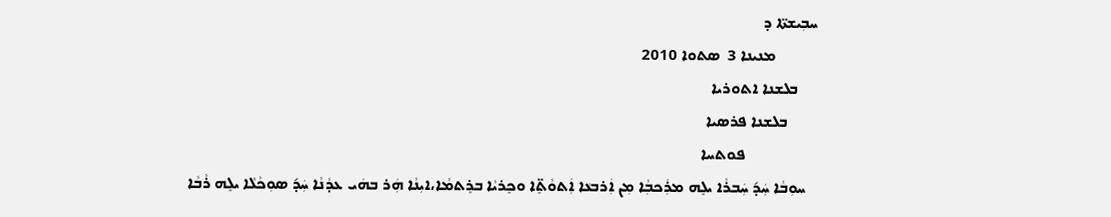ܚܒܼܝܫܬ̈ܐ ܕ
           ܡܢܝܢܐ 3  ܣܬܘܐ 2010
     ܒܠܫܢܐ ܐܬܘܪܝܐ
        ܒܠܫܢܐ ܦܪܣܝܐ
                   ܦܘܬܚܐ
   ܚܘܼܒܵܐ ܚܲܕ݇ ܚܲܒܪܵܐ ܝܠܸܗ ܡܪܲܟܒܼܵܐ ܡܼܢ ܐܲܪܒܥܵܐ ܐܲܬܘܵܬܸ̈ܐ ܘܟܸܪܝܵܐ ܒܪܸܬܡܵܐ،ܐܝܼܢܵܐ ܗܲܪ ܒܗܿܝ ܥܕܵܢܵܐ ܚܲܕ݇ ܣܘܼܟܵܠܵܐ ܝܠܸܗ ܪܵܒܵܐ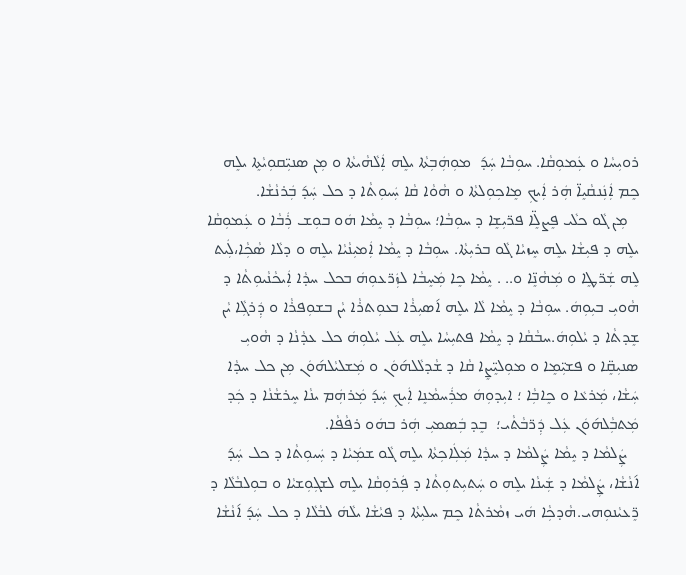ܪܘܝܼܚܵܐ ܘ ܥܲܡܘܼܩܵܐ. ܚܘܼܒܵܐ ܚܲܕ݇  ܡܘܼܗܲܒܼܬܵܐ ܝܠܸܗ ܐܲܠܵܗܵܝܬܵܐ ܘ ܡܼܢ ܣܢܝܼ̈ܩܘܼܝܵܬܸܐ ܝܠܸܗ ܟܸܡ ܐܲܢܲܢܩܵܝܸܐ̈ ܗܲܪ ܐܲܝܟܼ ܡܸܐܟܼܘܼܠܬܵܐ ܘ ܗܵܘܵܐ ܩܵܐ ܚܲܝܘܼܬܵܐ ܕ ܟܠ ܚܲܕ݇ ܒܲܪܢܵܫܵܐ.
   ܡܼܢ ܓܵܘ ܟܠܵܝ ܦܸܨܠܸ̈ܐ ܦܖ̈ܝܼܫܸܐ ܕ ܚܘܼܒܵܐ؛ ܚܘܼܒܵܐ ܕ ܝܸܡܵܐ ܗܿܘ ܒܘܼܫ ܪܲܒܵܐ ܘ ܥܲܡܘܼܩܵܐ ܝܠܸܗ ܕ ܦܝܼܫܵܐ ܝܠܸܗ ܚܸܙܝܵܐ ܓܵܘ ܒܪܝܼܬܵܐ. ܚܘܼܒܵܐ ܕ ܝܸܡܵܐ ܐܲܡܝܼܢܵܝܵܐ ܝܠܸܗ ܘ ܕܠܵܐ ܣܵܟܼܵܐ،ܠܲܝܬ ܠܸܗ ܫܲܖ̈ܛܸܐ ܘ ܡܲܗܵܢܸ̈ܐ ܘ.. . ܝܸܡܵܐ ܟܸܐ ܡܲܚܸܒܵܐ ܠܙܲܖ̈ܥܘܼܗܿ ܒܟܠ ܚܕܵܐ ܐܲܝܟܵܢܵܝܘܼܬܵܐ ܕ ܗܵܘܝܼ ܒܝܼܘܼܗܿ. ܚܘܼܒܵܐ ܕ ܝܸܡܵܐ ܠܵܐ ܝܠܸܗ ܐ݇ܣܝܼܪܵܐ ܒܥܘܼܬܪܵܐ ܝܵܢ ܒܫܘܼܦܪܵܐ ܘ ܕܲܪܓܼܵܐ ܝܵܢ ܫܸܕܬܵܐ ܕ ܝܵܠܘܼܗܿ.ܚܒܵܩܵܐ ܕ ܝܸܡܵܐ ܦܬܝܼܚܵܐ ܝܠܸܗ ܥܲܠ ܝܵܠܘܼܗܿ ܟܠ ܥܕܵܢܵܐ ܕ ܗܵܘܝܼ ܣܢܝܼܩܸ̈ܐ ܘ ܦܫܝܼ̈ܡܸܐ ܘ ܡܘܼܠܝܸ̈ܨܸܐ ܩܵܐ ܕ ܫܵܕܠܵܠܗ݇ܘܿܢ ܘ ܡܲܫܠܝܵܠܗ݇ܘܿܢ ܡܼܢ ܟܠ ܚܕܵܐ ܚܲܫܵܐ، ܡܲܪܥܵܐ ܘ ܟܸܐܒܼܵܐ ؛ ܐܝܼܕܘܼܗܿ ܡܪܲܚܡܵܢܸܐ ܐܲܝܟܼ ܚܲܕ݇ ܡܲܪܗܲܡ ܝܢܵܐ ܚܸܪܫܵܢܵܐ ܕ ܟܲܕ ܡܲܬܒܼܵܠܗ݇ܘܿܢ ܥܲܠ ܕܲܖ̈ܒܵܬܵܝ؛  ܒܸܕ ܒܲܣܡܝܼ ܗܲܪ ܒܗܿܘ ܪܦܵܦܵܐ.
   ܨܲܠܡܵܐ ܕ ܝܸܡܵܐ ܨܲܠܡܵܐ ܕ ܚܕܵܐ ܡܲܠܲܐܟܼܬܵܐ ܝܠܸܗ ܓܵܘ ܫܡܲܝܵܐ ܕ ܚܲܝܘܼܬܵܐ ܕ ܟܠ ܚܲܕ݇ ܐ݇ܢܵܫܵܐ، ܨܲܠܡܵܐ ܕ ܫܲܝܢܵܐ ܝܠܸܗ ܘ ܚܲܬܝܼܬܘܼܬܵܐ ܕ ܦܲܪܘܼܩܵܐ ܝܠܸܗ ܠܫܓܼܘܼܫܝܵܐ ܘ ܒܘܼܠܒܵܠܵܐ ܕ ܖܸ̈ܥܝܵܢܘܼܗܝ.ܗܵܕܟܼܵܐ ܗܿܝ ܙܡܵܪܬܵܐ ܟܸܡ ܚܠܝܼܬܵܐ ܕ ܦܝܵܫܵܐ ܝܠܵܗܿ ܠܒܵܠܵܐ ܕ ܟܠ ܚܲܕ݇ ܐ݇ܢܵܫܵܐ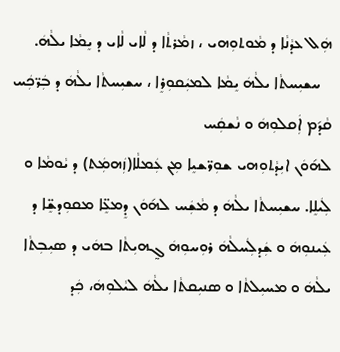ܗܲܠ ܥܕܵܢܵܐ ܕ ܡܵܘܬܘܼܗܝ ، ܙܡܵܪܬܵܐ ܕ ܠܵܐܝ ܠܵܐܝ ܕ ܝܸܡܵܐ ܝܠܵܗܿ.
   ܚܫܝܼܚܬܵܐ ܝܠܵܗܿ ܝܸܡܵܐ ܠܡܝܲܩܘܼܪܸܐ ، ܚܫܝܼܚܬܵܐ ܝܠܵܗܿ ܕ ܒܲܖ̈ܟܲܚ ܩܵܕ݇ܡ ܐܲܩܠܘܼܗܿ ܘ ܢܵܫܩܲܚ
ܠܗ݇ܘܿܢ ܐܝܼܕܵܬܘܼܗܝ ܫܘܼܖ̈ܫܝܸܐ ܡܼܢ ܥܲܡܠܵܐ(ܙܲܗܡܲܬ) ܕ ܝܵܘܡܵܐ ܘ ܠܲܝܠܸܐ. ܚܫܝܼܚܬܵܐ ܝܠܵܗܿ ܕ ܡܵܫܲܚ ܠܗ݇ܘܿܢ ܕܸܡܥܸ̈ܐ ܡܩܘܼܕܫܸ̈ܐ ܕ ܥܲܝܢܘܼܗܿ ܘ ܫܲܕܠܲܚܠܵܗܿ ܪܘܼܚܘܼܗܿ ܓ̰ܗܝܼܬܵܐ ܒܗܿܝ ܕ ܣܝܼܒܼܬܵܐ ܝܠܵܗܿ ܘ ܡܚܝܼܠܬܵܐ ܘ ܣܢܝܼܩܬܵܐ ܝܠܵܗܿ ܠܝܵܠܘܼܗܿ، ܟܲܕ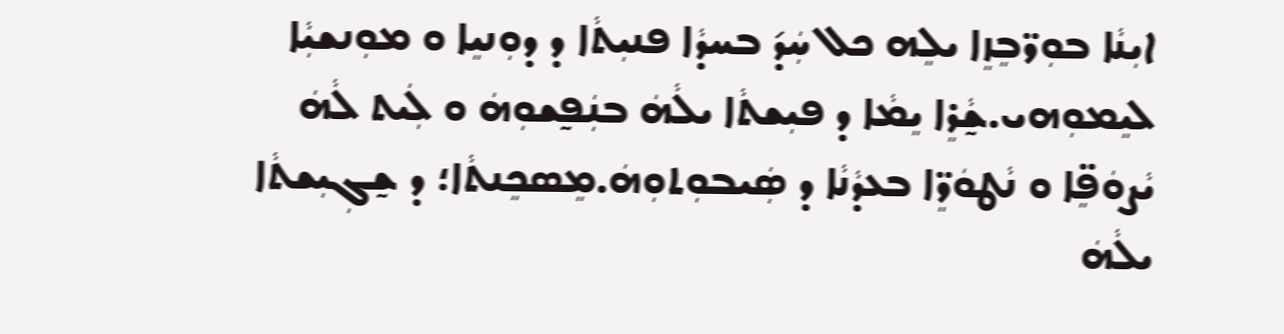ܐܝܼܢܵܐ ܒܘܼܖ̈ܒܸܙܸܐ ܝܠܸܗ ܟܠ ܚܲܕ݇ ܒܚܕܵܐ ܦܢܝܼܬܵܐ ܕ ܕܘܼܢܝܸܐ ܘ ܡܘܼܢܫܝܼܵܐ ܠܝܸܡܘܼܗܝ.ܫ̰ܵܪܸܐ ܝܸܡܵܐ ܕ ܦܝܼܫܬܵܐ ܝܠܵܗܿ ܒܢܲܦ̰ܫܘܼܗܿ ܘ ܠܲܝܬ ܠܵܗܿ ܝܵܨܘܿܦܸ̈ܐ ܘ ܢܵܛܘܿܖܸ̈ܐ ܒܥܕܵܢܵܐ ܕ ܣܲܝܒܘܼܬܘܼܗܿ.ܡܸܣܟܸܢܬܵܐ؛ ܕ ܫ̰ܓܼܝܼܫܬܵܐ ܝܠܵܗܿ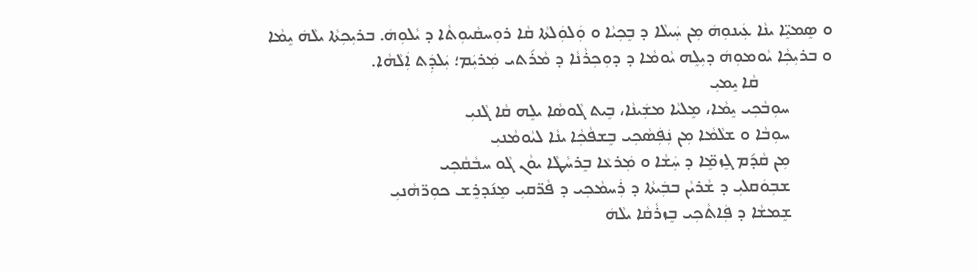ܘ ܣܸܡܝܸ̈ܐ ܝܢܵܐ ܥܲܝܢܘܼܗܿ ܡܼܢ ܚܲܝܠܵܐ ܕ ܒܸܟܼܝܵܐ ܘ ܘܲܠܘܲܠܬܵܐ ܩܵܐ ܪܘܼܚܩܵܝܘܼܬܵܐ ܕ ܝܵܠܘܼܗܿ. ܒܪܝܼܟܼܬܵܐ ܝܠܵܗܿ ܝܸܡܵܐ ܘ ܒܪܝܼܟܼܵܐ ܝܵܘܡܘܼܗܿ ܕܝܼܠܸܗ ܝܵܘܡܵܐ ܕ ܕܘܼܟܼܪܵܢܵܐ ܕ ܡܵܪ݇ܬܝ ܡܲܪܝܲܡ؛ ܝܲܠܕܲܬ ܐܲܠܵܗܵܐ.
                 ܩܵܐ ܝܸܡܝܼ
          ܚܘܼܒܵܟܼܝ ܝܸܡܵܐ، ܡܸܠܝܵܐ ܡܫܲܝܢܵܐ، ܒܸܝܬ ܓܵܘܣܵܐ ܝܠܸܗ ܩܵܐ ܓܵܢܝܼ
          ܚܘܼܒܵܐ ܘ ܫܠܵܡܵܐ ܡܼܢ ܢܲܦܲܣܵܟܼܝ ܒܸܫܦܵܟܼܵܐ ܝܢܵܐ ܠܝܵܘܡܵܢܝܼ
          ܡܼܢ ܩܵܕ݇ܡ ܓܸܙܡܸ̈ܐ ܕ ܚܲܫܵܐ ܘ ܡܲܪܥܵܐ ܒܸܪܚܵܛܵܐ ܝܘܵܢ ܓܵܘ ܚܒܵܩܵܟܼܝ
          ܫܒܼܘܿܩܠܝܼ ܕ ܫܵܪܝܵܢ ܒܒܲܝܬܵܐ ܕ ܪܲܚܡܵܟܼܝ ܕ ܦܵܖ̈ܩܝܼ ܡܸܢ݇ܕܪܸܫ ܟܘܼܖ̈ܗܵܢܝܼ
          ܫܸܡܫܵܐ ܕ ܦܲܐܬܵܟܼܝ ܒܸܙܪܵܩܵܐ ܝܠܵܗܿ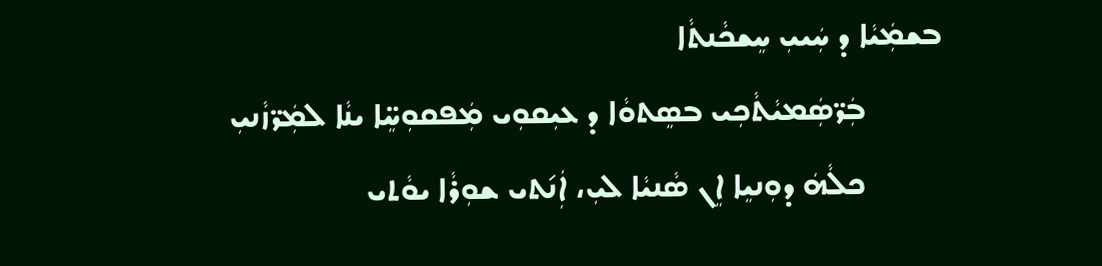ܒܫܡܲܝܵܐ ܕ ܚܲܝܝܼ ܚܸܫܟܵܢܬܵܐ
          ܒܲܖ̈ܣܲܡܝܵܬܵܟܼܝ ܒܣܸܬܘܵܐ ܕ ܥܝܼܩܘܼܝ ܡܲܦܩܘܼܚܸ̈ܐ ܝܢܵܐ ܠܡܲܖ̈ܙܵܢܝܼ
          ܟܠܵܗܿ ܕܘܼܢܝܸܐ ܐܸܢ ܣܵܢܝܵܐ ܠܝܼ، ܐܲܢ݇ܬܝ ܫܘܼܪܵܐ ܝܘܵܬܝ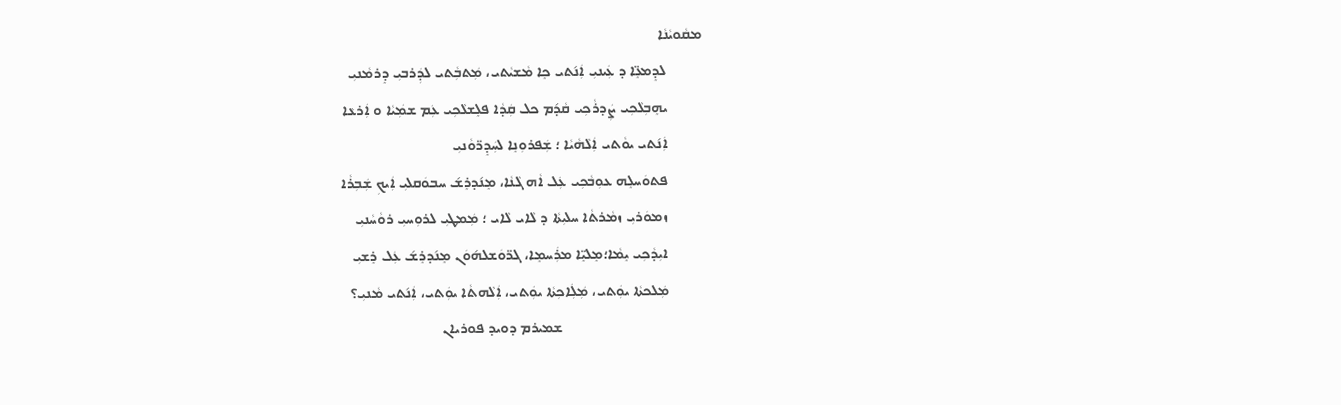ܡܩܵܘܝܵܢܵܐ
          ܠܕܸܡܥܸ̈ܐ ܕ ܥܲܝܢܝܼ ܐܲܢ݇ܬܝ ܟܸܐ ܡܵܫܝܵܬܝ، ܡܲܬܒܼܵܬܝ ܠܕܲܪܒܝܼ ܕܸܪܡܵܢܝܼ
          ܝܗܸܒܼܠܵܟܼܝ ܨܲܕܪܵܟܼܝ ܩܵܕ݇ܡ ܟܠ ܩܲܕܵܐ ܦܠܸܫܠܵܟܼܝ ܥܲܡ ܫܡܲܝܵܐ ܘ ܐܲܪܥܵܐ
          ܐܲܢ݇ܬܝ ܝܘܵܬܝ ܐܲܠܵܗܵܝܵܐ ؛ ܫܲܦܪܘܼܢܸܐ ܠܚܲܕܸܖ̈ܘܵܢܝܼ
          ܦܬܘܿܚܠܸܗ ܥܘܼܒܵܟܼܝ ܥܲܠ ܐܵܗ ܓܵܢܵܐ، ܡܸܢ݇ܕܪܸܫ݇ ܚܒܘܿܩܠܝܼ ܐܲܝܟܼ ܫܲܒܼܪܵܐ
          ܙܡܘܿܪܝܼ ܙܡܵܪܬܵܐ ܚܠܝܼܬܵܐ ܕ ܠܵܐܝ ܠܵܐܝ ؛ ܡܲܡܛܝܼ ܠܪܘܼܚܝܼ ܪܘܵܚܵܢܝܼ
          ܐܝܼܕܵܟܼܝ ܝܸܡܵܐ؛ܡܸܠܝܸ̈ܐ ܡܪܲܚܡܸܐ، ܓܖ̈ܘܿܫܠܗ݇ܘܿܢ ܡܸܢ݇ܕܪܸܫ݇ ܥܲܠ ܪܸܫܝܼ
          ܡܲܠܟܬܵܐ ܝܘܲܬܝ، ܡܲܠܲܐܟܼܬܵܐ ܝܘܲܬܝ، ܐܲܠܵܗܬܵܐ ܝܘܲܬܝ، ܐܲܢ݇ܬܝ ܡܵܢܝܼ؟
                                        ܫܡܝܪܡ ܕܘܝܕ ܦܘܪܝܐܢ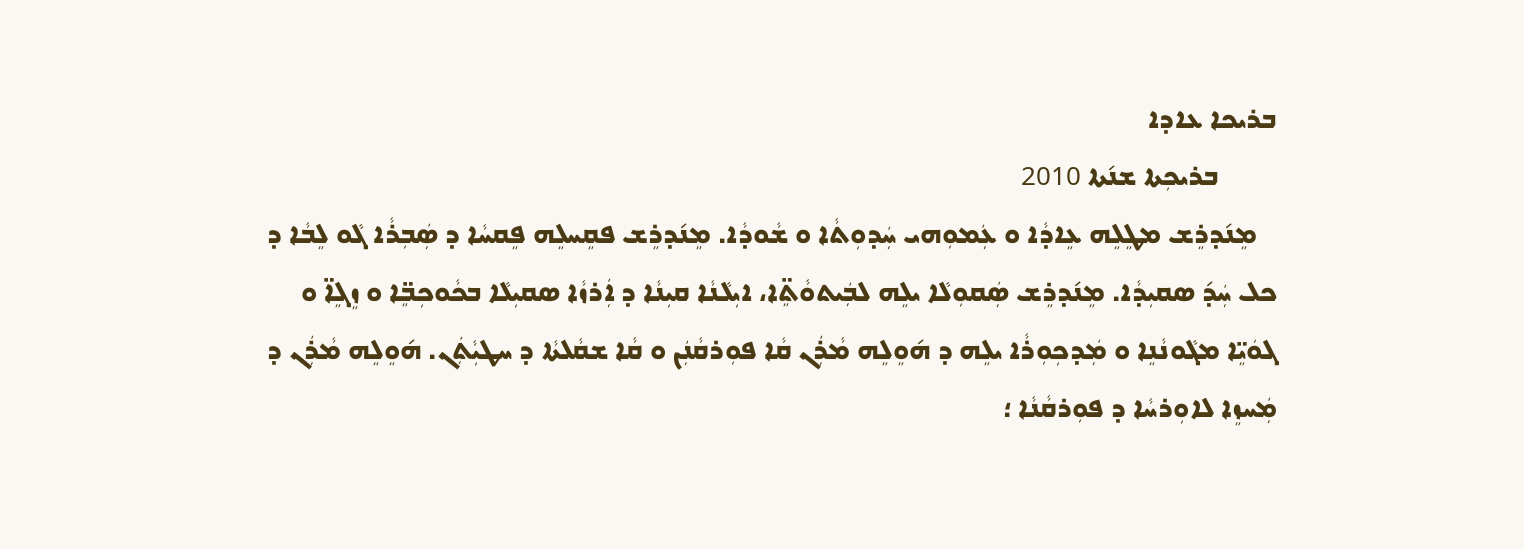ܒܪܝܟܐ ܥܐܕܐ
         ܒܪܝܟܼܬܐ ܫܢ݇ܬܐ 2010
   ܡܸܢ݇ܕܪܸܫ ܡܛܸܠܸܗ ܥܸܐܕܵܐ ܘ ܥܲܡܘܼܗܝ ܚܲܕܘܼܬܵܐ ܘ ܫܵܘܕܵܐ. ܡܸܢ݇ܕܪܸܫ ܦܩܸܚܠܸܗ ܦܸܩܚܵܐ ܕ ܣܲܒܼܪܵܐ ܓܵܘ ܠܸܒܵܐ ܕ ܟܠ ܚܲܕ݇ ܣܩܝܼܕܵܐ. ܡܸܢ݇ܕܪܸܫ ܣܲܩܘܼܠܵܐ ܝܠܸܗ ܠܒܲܝܬܘܵܬܸ̈ܐ، ܐܝܼܠܵܢܵܐ ܩܝܼܢܵܐ ܕ ܐܲܪܙܵܐ ܣܩܝܼܠܵܐ ܒܟܵܘܟܼܒܸ̈ܐ ܘ ܙܸܓܸܐ̈ ܘ ܓܘܿܝܸ̈ܐ ܡܓܵܘܢܵܢܸܐ ܘ ܡܲܕܟܼܘܼܪܵܐ ܝܠܸܗ ܕ ܗ݇ܘܸܠܸܗ ܡܵܪܲܢ ܩܵܐ ܦܘܼܪܩܵܢܲܢ ܘ ܩܵܐ ܫܩܵܠܬܵܐ ܕ ܚܛܝܼܵܬܲܢ. ܗ݇ܘܸܠܸܗ ܡܵܪܲܢ ܕ ܡܲܚܙܸܐ ܠܐܘܼܪܚܵܐ ܕ ܦܘܼܪܩܵܢܵܐ ؛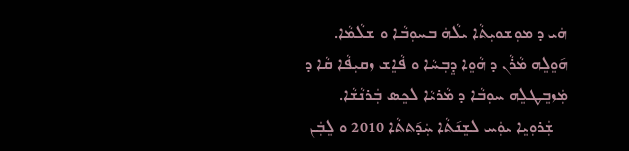ܗܿܝ ܕ ܡܘܼܫܘܝܼܬܵܐ ܝܠܵܗܿ ܒܚܘܼܒܵܐ ܘ ܫܠܵܡܵܐ. ܗ݇ܘܸܠܸܗ ܡܵܪܵܢ ܕ ܗܵܘܸܐ ܕܸܒܼܚܵܐ ܘ ܦܵܐܸܫ ܙܩܝܼܦܵܐ ܩܵܐ ܕ ܡܲܙܒܸܛܠܸܗ ܚܘܼܒܵܐ ܕ ܡܵܪܝܵܐ ܠܟܸܣ ܒܲܪܢܵܫܵܐ.
   ܫܲܪܘܼܝܸܐ ܝܘܲܚ ܠܫܸܢ݇ܬܵܐ ܚܲܕ݇ܬܬܵܐ 2010 ܘ ܠܸܒܲܢ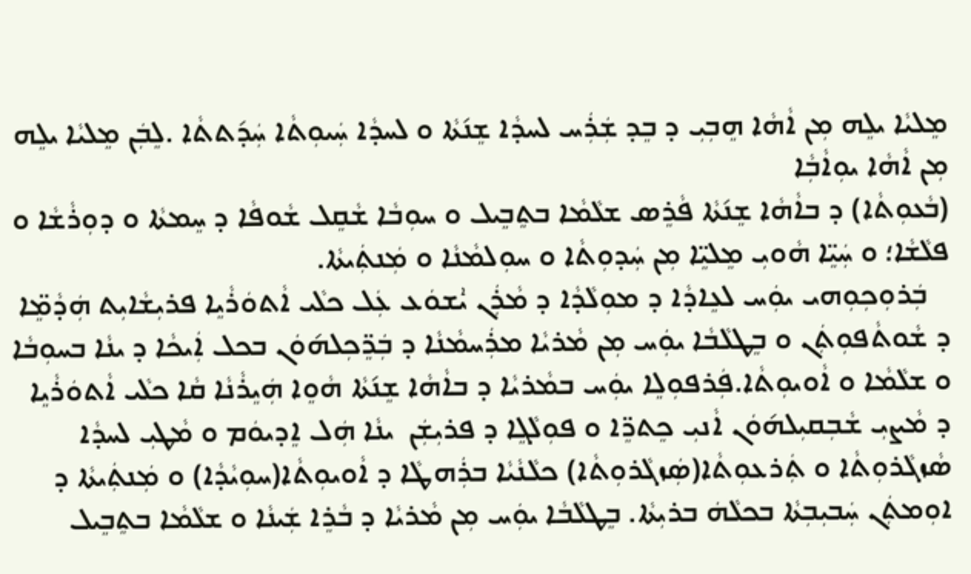ܡܸܠܝܵܐ ܝܠܸܗ ܡܼܢ ܐܵܗܵܐ ܗܸܒܼܝܼ ܕ ܒܸܕ ܫܲܪܲܚ ܠܚܕܵܐ ܫܸܢ݇ܬܵܐ ܘ ܠܚܕܵܐ ܚܲܝܘܼܬܵܐ ܚܲܕ݇ܬܬܵܐ .ܠܸܒܲܢ ܡܸܠܝܵܐ ܝܠܸܗ ܡܼܢ ܐܵܗܵܐ ܝܘܼܐܵܒܼܵܐ
(ܒܵܥܘܼܬܵܐ) ܕ ܒܐܵܗܵܐ ܫܸܢ݇ܬܵܐ ܦܵܪܸܣ ܫܠܵܡܵܐ ܒܬܸܒܸܝܠ ܘ ܚܘܼܒܵܐ ܫܵܩܸܠ ܫܵܘܦܵܐ ܕ ܚܸܡܬܵܐ ܘ ܕܘܼܪܵܫܵܐ ܘ ܦܠܵܫܵܐ؛ ܘ ܚܲܝܸ̈ܐ ܗܵܘܝܼ ܡܸܠܝܸ̈ܐ ܡܼܢ ܚܲܕܘܼܬܵܐ ܘ ܚܘܼܠܡܵܢܵܐ ܘ ܡܲܢܬܲܝܬܵܐ.
   ܒܲܪܘܼܟܼܘܼܗܝ ܝܘܲܚ ܠܥܸܐܕܵܐ ܕ ܡܘܼܠܵܕܵܐ ܕ ܡܵܪܲܢ ܝܑܫܘܿܥ ܥܲܠ ܟܠܵܝ ܐܵܬܘܿܪܵܝܸܐ ܦܪܝܼܫܵܐܝܼܬ ܗܲܕܵܡܸ̈ܐ ܕ ܫܵܘܬܵܦܘܼܬܲܢ ܘ ܒܸܛܠܵܒܵܐ ܝܘܲܚ ܡܼܢ ܡܵܪܝܵܐ ܡܪܲܚܡܵܢܵܐ ܕ ܒܲܖܸ̈ܟܼܠܗ݇ܘܿܢ ܒܟܠ ܐܲܝܟܵܐ ܕ ܝܢܵܐ ܒܚܘܼܒܵܐ ܘ ܫܠܵܡܵܐ ܘ ܐܵܘܝܘܼܬܵܐ.ܦܲܪܦܘܼܠܸܐ ܝܘܲܚ ܒܡܵܪܝܵܐ ܕ ܒܐܵܗܵܐ ܫܸܢ݇ܬܵܐ ܗܵܘܸܐ ܗܲܝܸܪܵܢܵܐ ܩܵܐ ܟܠܵܝ ܐܵܬܘܿܪܵܝܸܐ ܕ ܡܵܨܝܼ ܫܵܒܼܩܝܼܠܗ݇ܘܿܢ ܐܵܢܝܼ ܟܸܬܖܸ̈ܐ ܘ ܦܘܼܠܵܓܸܐ ܕ ܦܪܝܼܫܲܢ  ܝܢܵܐ ܗܲܠ ܐܸܕܝܘܿܡ ܘ ܡܵܛܝܼ ܠܚܕܵܐ ܣܵܙܓܵܪܘܼܬܵܐ ܘ ܬܲܪܥܘܼܬܵܐ(ܣܲܙܓܵܪܘܼܬܵܐ) ܟܠܵܢܵܝܵܐ ܒܪܲܗܛܵܐ ܕ ܐܵܘܝܘܼܬܵܐ(ܚܘܼܝܵܕܵܐ) ܘ ܡܲܢܬܲܝܬܵܐ ܕ ܐܘܼܡܬܲܢ ܚܲܒܝܼܒܼܬܵܐ ܒܟܠܵܗܿ ܒܪܝܼܬܵܐ. ܒܸܛܠܵܒܵܐ ܝܘܲܚ ܡܼܢ ܡܵܪܝܵܐ ܕ ܒܵܪܸܐ ܫܲܝܢܵܐ ܘ ܫܠܵܡܵܐ ܒܬܸܒܸܝܠ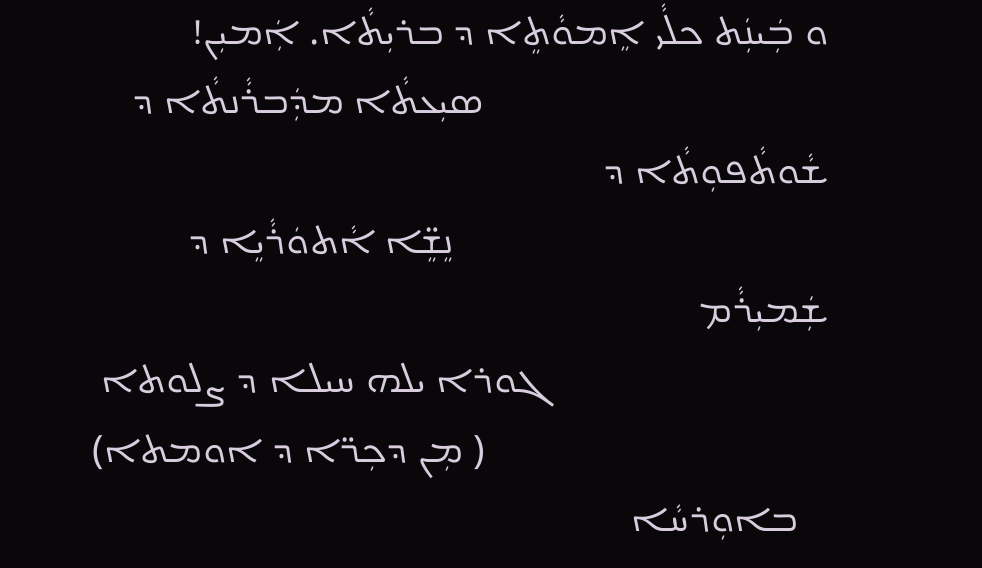ܘ ܒܲܝܢܲܬ ܟܠܵܝ ܐܸܡܘܵܬܸܐ ܕ ܒܪܝܼܬܵܐ. ܐܲܡܝܼܢ!
                                  ܣܝܼܥܬܵܐ ܡܕܲܒܪܵܢܬܵܐ ܕ ܫܵܘܬܵܦܘܼܬܵܐ ܕ
                                     ܢܸܫܸ̈ܐ ܐܵܬܘܿܪܵܝܸܐ ܕ ܫܲܡܝܼܪܵܡ
                            ܓܘܪܐ ܝܠܗ ܚܝܠܐ ܕ ܨܠܘܬܐ
                                  ( ܡܼܢ ܕܟܼܖ̈ܐ ܕ ܐܘܡܬܐ)
   ܒܐܘܼܪܚܵܐ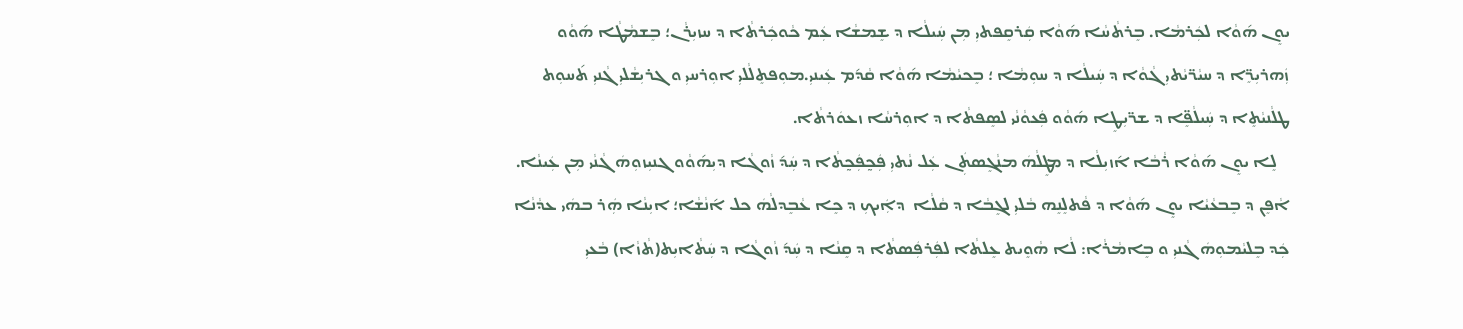ܝܘܸܢ ܗ݇ܘܵܐ ܠܟܲܪܡܵܐ. ܒܸܪܬܵܚܵܐ ܗ݇ܘܵܐ ܩܲܪܩܸܦܬܝܼ ܡܼܢ ܚܲܝܠܵܐ ܕ ܫܸܡܫܵܐ ܥܲܡ ܟܵܘܟܲܪܬܵܐ ܕ ܚܙܝܼܪܵܢ؛ ܒܸܫܡܵܛܵܐ ܗ݇ܘܵܘ ܙܲܗܪܝܼܖܸ̈ܐ ܕ ܚܝܵܖ̈ܝܵܬܝܼ ܓܵܘܵܐ ܕ ܚܲܝܠܵܐ ܕ ܚܘܼܡܵܐ ؛ ܒܸܟܝܵܡܵܐ ܗ݇ܘܵܐ ܩܵܕ݇ܡ ܥܲܝܢܝܼ.ܡܘܼܦܬܸܠܵܠܝܼ ܐܘܼܪܚܝܼ ܘ ܓܪܝܼܫܵܠܝܼ ܓܵܢܝܼ ܬ݇ܚܘܼܬ ܛܠܵܢܝܵܬܸܐ ܕ ܚܲܝܠܵܦܸ̈ܐ ܕ ܫܖ̈ܝܼܛܸܐ ܗ݇ܘܵܘ ܦܲܥܘܵܢܵܝ ܠܣܸܦܬܵܐ ܕ ܐܘܼܪܚܵܐ ܙܥܘܿܪܬܵܐ.
   ܠܸܐ ܝܘܸܢ ܗ݇ܘܵܐ ܪܵܒܵܐ ܐ݇ܙܝܼܠܵܐ ܕ ܡܛܸܠܵܗܿ ܡܢܵܓܸܣܬܲܢ ܥܲܠ ܢܵܬܝܼ ܦܲܟ̰ܦܲܟ̰ܬܵܐ ܕ ܚܲܕ݇ ܙܵܘܓܵܐ ܕܝܼܗ݇ܘܵܘ ܓܢܝܼܙܘܼܗܿ ܓܵܢܵܝ ܡܼܢ ܥܲܝܢܵܐ. ܐܵܦܸܢ ܕ ܒܸܒܥܵܝܵܐ ܝܘܸܢ ܗ݇ܘܵܐ ܕ ܦܵܬܠܸܢܸܗ ܒܵܠܝܼ ܠܓܸܒܵܐ ܕ ܩܵܠܵܐ  ܕܐܲܝܟܼ ܕ ܟܸܐ ܥܵܒܸܕܠܵܗܿ ܟܠ ܐ݇ܢܵܫܵܐ؛ ܐܝܼܢܵܐ ܗܲܪ ܒܗܿܝ ܥܕܵܢܵܐ ܟܲܕ ܒܸܠܝܵܡܘܼܗܿ ܓܵܢܝܼ ܘ ܒܸܐܡܵܪܵܐ: ܠܵܐ ܗܵܘܸܝܬ ܥܸܠܬܵܐ ܠܦܲܪܦܲܣܬܵܐ ܕ ܩܸܢܵܐ ܕ ܚܲܕ݇ ܙܵܘܓܵܐ ܕ ܚܲܬܵܐܝܼܬ(ܬܵܙܵܐ) ܒܵܥܝܼ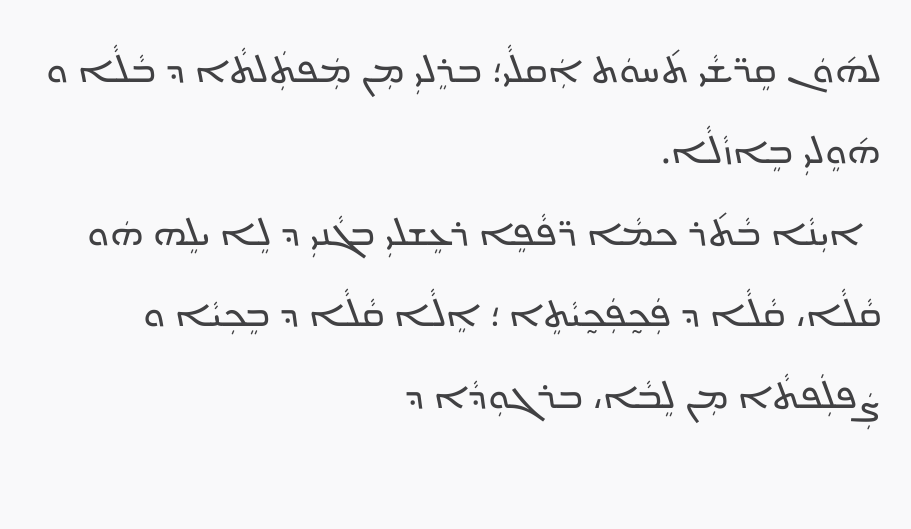ܠܗ݇ܘܿܢ ܩܸܖ̈ܫܵܝ ܬ݇ܚܘܿܬ ܐܲܩܠܵܝ؛ ܒܪܸܠܝܼ ܡܼܢ ܡܲܦܬܲܠܬܵܐ ܕ ܒܵܠܵܐ ܘ ܗ݇ܘܸܠܝܼ ܒܸܐܙܵܠܵܐ.
  ܐܝܼܢܵܐ ܒܵܬ݇ܪ ܟܡܵܐ ܖ̈ܦܵܦܸܐ ܪܥܸܫܠܝܼ ܒܓܵܢܝܼ ܕ ܠܸܐ ܝܠܸܗ ܗܿܘ ܩܵܠܵܐ، ܩܵܠܵܐ ܕ ܦܲܟ̰ܦܲܟ̰ܝܵܬܸܐ ؛ ܐܸܠܵܐ ܩܵܠܵܐ ܕ ܒܸܟܼܝܵܐ ܘ ܨܲܦܠܲܦܬܵܐ ܡܼܢ ܠܸܒܵܐ، ܒܪܓܘܼܕܵܐ ܕ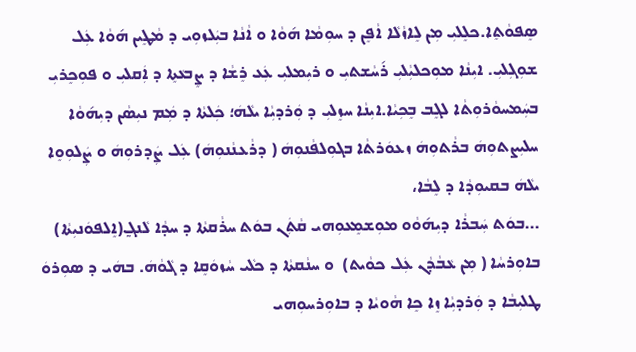ܣܸܦܘܵܬܸܐ.ܟܠܸܠܝܼ ܡܼܢ ܠܸܐܙܵܠܵܐ ܐܵܦܸܢ ܕ ܚܘܼܡܵܐ ܗ݇ܘܵܐ ܘ ܐܵܢܵܐ ܒܝܲܠܙܘܼܝ ܕ ܡܵܛܸܝܢ ܗ݇ܘܵܐ ܥܲܠ ܫܘܼܓܼܠܝܼ. ܐܝܼܢܵܐ ܡܘܼܟܠܝܼܵܠܝܼ ܪ݇ܚܵܫܬܝܼ ܘ ܪܝܼܡܠܝܼ ܥܲܥ ܪܸܫܵܐ ܕ ܨܸܒܥܵܬܸܐ ܕ ܐܲܩܠܝܼ ܘ ܦܘܼܟܸܪܝܼ ܒܚܲܡܚܘܵܪܘܼܬܵܐ ܠܓܸܒ ܒܸܟܼܝܵܐ.ܐܝܼܢܵܐ ܚܙܸܠܝܼ ܕ ܘܲܪܕܝܼܵܐ ܝܠܵܗܿ؛ ܟܲܠܬܵܐ ܕ ܡܲܡ ܢܝܼܣܵܢ ܕܝܼܗ݇ܘܵܐ ܚܠܝܼܨܬܘܼܗܿ ܒܪܵܬܘܼܗܿ ܙܥܘܿܪܬܵܐ ܒܓܘܼܠܦܵܢܘܼܗܿ ( ܕܪܵܥܢܵܢܘܼܗܿ) ܥܲܠ ܨܲܕܪܘܼܗܿ ܘ ܨܲܠܘܼܘܸܐ ܝܠܵܗܿ ܒܩܝܘܼܕܵܐ ܕ ܠܸܒܵܐ،
...ܒܘܿܬ ܚܲܒܪܵܐ ܕܝܼܗ݇ܘܵܘ ܡܘܼܫܡܸܥܘܼܗܝ ܩܵܬܲܢ ܒܘܿܬ ܚܪܵܩܬܵܐ ܕ ܚܕܵܐ ܠܵܢܓ̰(ܐܸܠܦܘܿܢܝܼܬܵܐ) ܒܐܘܼܪܚܵܐ ( ܡܼܢ ܥܵܒܵܕܵܢ ܥܲܠ ܟܘܵܝܬ)  ܘ ܚܢܵܩܬܵܐ ܕ ܟܠܵܝ ܚܵܙܘܿܩܸܐ ܕ ܓܵܘܵܗܿ. ܒܗܿܝ ܕ ܣܘܼܪܘܿ ܛܠܝܼܒܵܐ ܕ ܘܲܪܕܝܼܵܐ ܙܸܐ ܟܸܐ ܗܵܘܝܵܐ ܕ ܒܐܘܼܪܚܘܼܗܝ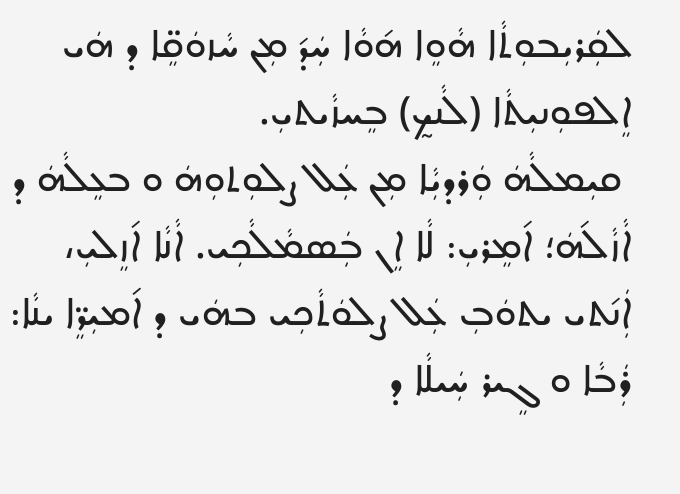ܠܩܲܪܝܼܒܘܼܬܵܐ ܗܵܘܸܐ ܗ݇ܘܵܐ ܚܲܕ݇ ܡܼܢ ܚܵܙܘܿܩܸ̈ܐ ܕ ܗܿܝ ܐܸܠܦܘܼܢܝܼܬܵܐ (ܠܵܢܟ̰) ܒܸܚܙܵܝܬܝܼ.
 ܩܝܼܡܠܵܗܿ ܘܲܪܕܝܼܵܐ ܡܼܢ ܥܲܠ ܨܠܘܼܬܘܼܗܿ ܘ ܒܥܸܠܵܗܿ ܕ ܐܵܙܵܠ݇ܗܿ؛ ܐ݇ܡܸܪܝܼ: ܠܵܐ ܐܸܢ ܒܲܣܡܵܠܵܟܼܝ. ܐܵܢܵܐ ܐ݇ܙܸܠܝܼ، ܐܲܢ݇ܬܝ ܝܬܘܿܒܼ ܥܲܠ ܨܠܘܿܬܵܟܼܝ ܒܗܿܝ ܕ ܐ݇ܡܝܼܖܸ̈ܐ ܝܢܵܐ: ܪܲܒܵܐ ܘ ܓܸܝܪ ܚܲܝܠܵܐ ܕ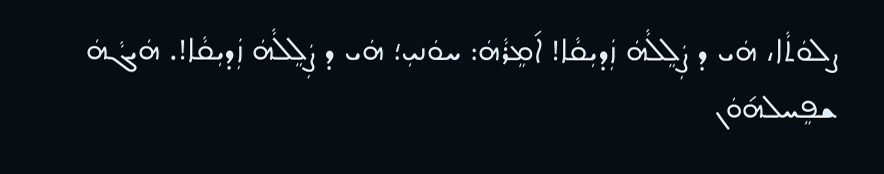ܨܠܘܿܬܵܐ، ܗܿܝ ܕ ܨܲܠܸܠܵܗܿ ܙܲܕܝܼܩܵܐ! ܐ݇ܡܸܪܵܗܿ: ܚܘܿܢܝܼ؛ ܗܿܝ ܕ ܨܲܠܸܠܵܗܿ ܙܲܕܝܼܩܵܐ!. ܗܿܝܓܵܗܿ
ܫܦܸܚܠܗ݇ܘܿܢ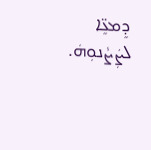ܕܸܡܥܸ̈ܐ ܠܨܲܨܵܢܘܼܗܿ.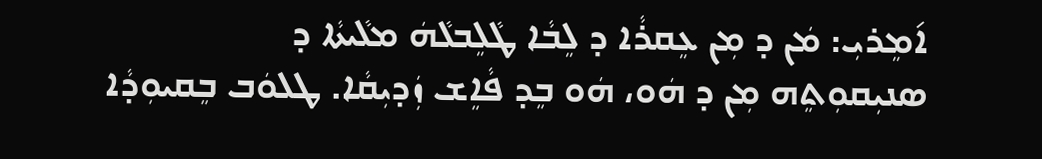ܐ݇ܡܸܪܝܼ: ܡܿܢ ܕ ܡܼܢ ܥܸܩܪܵܐ ܕ ܠܸܒܵܐ ܛܵܠܸܒܠܵܗܿ ܡܠܵܝܬܵܐ ܕ
ܣܢܝܼܩܘܼܬܸܗ ܡܼܢ ܕ ܗܿܘ، ܗܿܘ ܒܸܕ ܦܵܐܸܫ ܙܲܕܝܼܩܵܐ. ܛܠܘܿܒ ܒܸܩܝܘܼܕܵܐ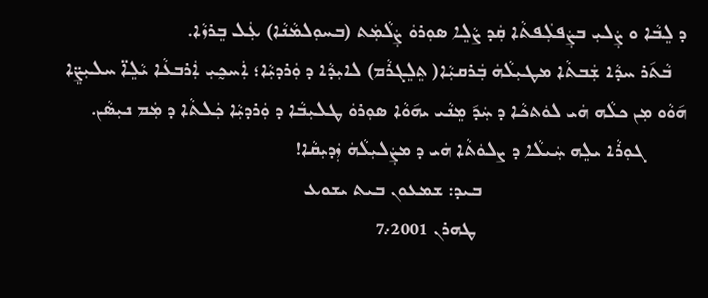ܕ ܠܸܒܵܐ ܘ ܨܲܠܝܼ ܒܨܲܦܠܲܦܬܵܐ ܩܲܕ ܨܵܠܸܐ ܣܘܼܪܘܿ ܨܲܠܵܡܲܬ (ܒܚܘܼܠܡܵܢܵܐ) ܥܲܠ ܒܸܪܙܵܐ.
   ܒܵܬ݇ܪ ܚܕܵܐ ܫܲܒܬܵܐ ܡܛܝܼܠܵܗܿ ܒܲܪܩܝܼܵܐ( ܬܸܠܸܓܪܵܡ) ܠܐܝܼܕܵܐ ܕ ܘܲܪܕܝܼܵܐ؛ ܐܲܚܟ̰ܝܼ ܐܲܪܒܥܵܐ ܝܵܠܸܐ̈ ܚܠܝܼܨܸ̈ܐ ܗ݇ܘܵܘ ܡܼܢ ܟܠܵܗ‌ ܗܿܝ ܠܘܿܬܟܵܐ ܕ ܚܲܕ݇ ܡܸܢܵܝ ܝܗ݇ܘܵܐ ܣܘܼܪܘܿ ܛܠܝܼܒܵܐ ܕ ܘܲܪܕܝܼܵܐ ܟܲܠܬܵܐ ܕ ܡܲܡ ܢܝܼܣܵܢ.
        ܓܘܼܪܵܐ ܝܠܸܗ ܚܲܝܠܵܐ ܕ ܨܠܘܿܬܵܐ ܗܿܝ ܕ ܡܨܲܠܝܼܠܵܗܿ ܙܲܕܝܼܩܵܐ!
                                        ܒܝܕ: ܫܡܥܘܢ ܒܝܬ ܝܫܘܥ
                                         ܛܗܪܢ 2001܇7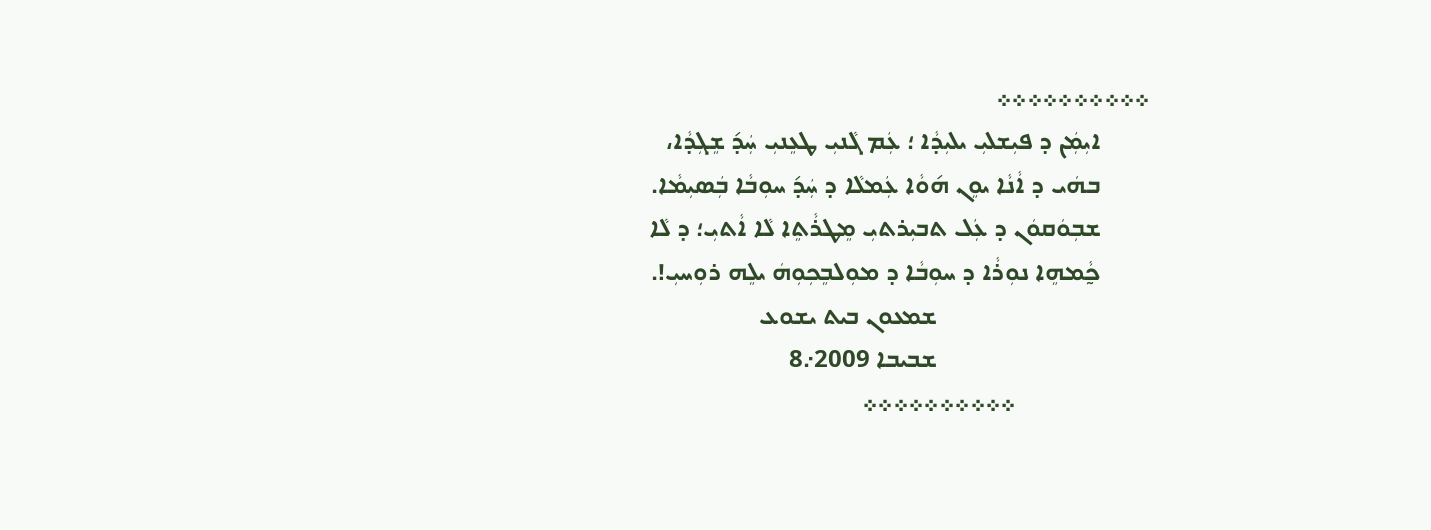܀܀܀܀܀܀܀܀܀܀
        ܐܝܼܡܲܢ ܕ ܦܝܼܫܠܝܼ ܝܠܝܼܕܵܐ ؛ ܥܲܡ ܓܵܢܝܼ ܛܥܸܢܝܼ ܚܲܕ݇ ܫܸܓܼܕܵܐ،
        ܒܗܿܝ ܕ ܐܵܢܵܐ ܝܘܸܢ ܗ݇ܘܵܐ ܥܲܡܠܵܐ ܕ ܚܲܕ݇ ܚܘܼܒܵܐ ܒܲܣܝܼܡܵܐ.
        ܫܒܼܘܿܩܘܿܢ ܕ ܥܲܠ ܬܒܝܼܪܬܝܼ ܡܸܛܪܵܬܸܐ ܠܵܐ ܐܵܬܝܼ؛ ܕ ܠܵܐ
        ܟ̰ܵܡܗܸܐ ܢܘܼܪܵܐ ܕ ܚܘܼܒܵܐ ܕ ܡܘܼܠܒܸܟܼܘܼܗܿ ܝܠܸܗ ܪܘܼܚܝܼ!.
                                   ܫܡܥܘܢ ܒܝܬ ܝܫܘܥ
                                   ܫܒܝܒܐ 2009܇8
                      ܀܀܀܀܀܀܀܀܀܀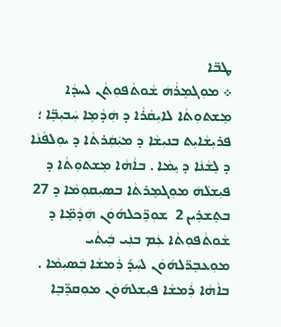ܛܒ̈ܐ
܀ ܡܘܼܓܡܸܪܵܗܿ ܫܵܘܬܵܦܘܼܬܵܢ ܠܚܕܵܐ ܡܸܫܬܘܼܬܵܐ ܠܐܝܼܩܵܪܵܐ ܕ ܗܲܕܵܡܸܐ ܚܲܒܝܼܒܸ̈ܐ ؛ ܦܪܝܼܫܵܐܝܼܬ ܒܢܝܼܫܵܐ ܕ ܡܝܲܩܲܪܬܵܐ ܕ ܝܘܼܠܦܵܢܵܐ ܕ ܠܸܫܵܢܵܐ ܕ ܝܸܡܵܐ . ܒܐܵܗܵܐ ܡܸܫܬܘܼܬܵܐ ܕ ܦܝܼܫܠܵܗܿ ܡܘܼܓܡܸܪܬܵܐ ܒܣܝܼܩܘܼܡܵܐ ܕ 27 ܒܬܸܫܪܸܝܢ 2  ܫܘܼܖܸ̈ܟܠܗ݇ܘܿܢ ܗܲܕܵܡܸ̈ܐ ܕ ܫܵܘܬܵܦܘܼܬܵܐ ܥܲܡ ܒܢܲܝ ܒܲܝܬܵܝ ܡܘܼܥܒܸܖ̈ܠܗ݇ܘܿܢ ܠܚܲܕ݇ ܪܲܡܫܵܐ ܒܲܣܝܼܡܵܐ . ܒܐܵܗܵܐ ܪܲܡܫܵܐ ܦܝܼܫܠܗ݇ܘܿܢ ܡܘܼܩܖܸ̈ܒܸܐ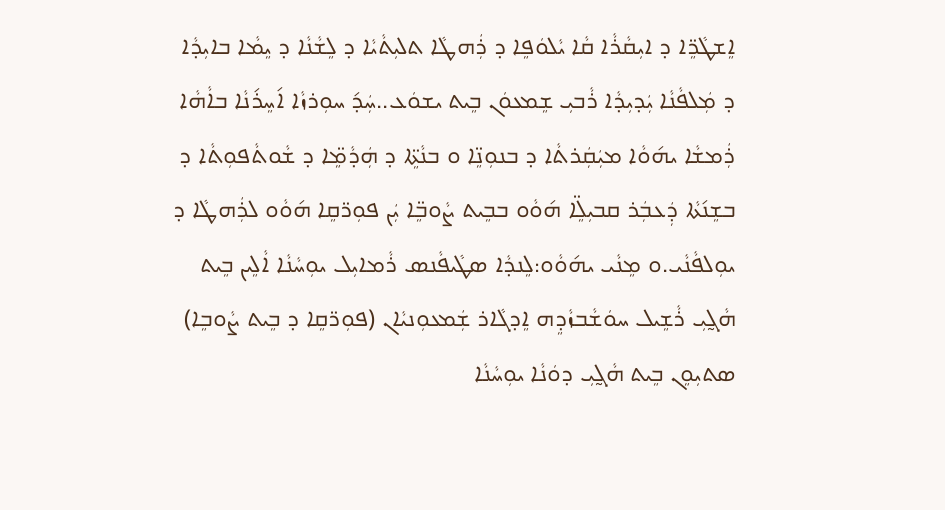ܐܸܫܛܵܖܸ̈ܐ ܕ ܐܝܼܩܵܪܵܐ ܩܵܐ ܝܵܠܘܿܦܸܐ ܕ ܪܲܗܛܵܐ ܬܠܝܼܬܵܝܵܐ ܕ ܠܸܫܵܢܵܐ ܕ ܝܸܡܵܐ ܒܐܝܼܕܵܐ ܕ ܡܲܠܦܵܢܵܐ ܝܲܕܝܼܕܵܐ ܪܵܒܝܼ ܫܸܡܥܘܿܢ ܒܸܝܬ ܝܫܘܿܥ..ܚܲܕ݇ ܚܘܼܪܙܵܐ ܐ݇ܚܸܪ݇ܢܵܐ ܒܐܵܗܵܐ ܪܲܡܫܵܐ ܝܗ݇ܘܵܐ ܡܝܲܩܲܪܬܵܐ ܕ ܒܢܘܼܢܸ̈ܐ ܘ ܒܢܵܬܸ̈ܐ ܕ ܗܲܕܵܡܸ̈ܐ ܕ ܫܵܘܬܵܦܘܼܬܵܐ ܕ ܒܫܸܢ݇ܬܵܐ ܕܲܥܒܲܪ ܩܒܝܼܠܸ̈ܐ ܗ݇ܘܵܘ ܒܒܸܝܬ ܨܵܘܒܸ̈ܐ ܝܲܢ ܦܘܼܖ̈ܩܸܐ ܗ݇ܘܵܘ ܠܪܲܗܛܵܐ ܕ ܝܘܼܠܦܵܢܵܝ.ܘ ܡܸܢܵܝ ܝܗ݇ܘܵܘ:ܠܸܢܕܵܐ ܣܛܵܝܦܵܢܣ ܪܵܡܐܝܼܠ ܝܘܼܚܵܢܵܐ ܐܵܠܸܝܢ ܒܸܝܬ ܗܵܓ̰ܝܼ ܪܵܫܸܝܠ ܚܘܿܫܵܒܙܵܕܸܗ ܐܸܕܓܵܐܪ ܫܲܡܥܘܼܢܝܵܐܢ (ܦܘܼܖ̈ܩܸܐ ܕ ܒܸܝܬ ܨܵܘܒܸܐ) ܣܬܝܼܘܸܢ ܒܸܝܬ ܗܵܓ̰ܝܼ ܕܘܿܢܵܐ ܝܘܼܚܵܢܵܐ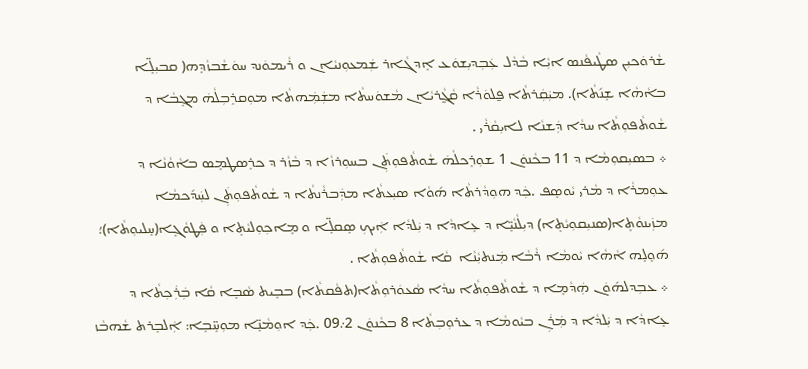ܫܵܪܘܿܟܝܼܢ ܣܛܵܝܦܵܢܣ ܐܝܼܵܐ ܒܵܕܵܠ ܥܲܒܼܕܝܼܫܘܿܥ ܐܸܕܓܵܐܪ ܫܲܡܥܘܼܢܝܵܐܢ ܘ ܪܵܝܡܘܿܢܕ ܚܘܿܫܵܒܙܵܕܸܗ( ܩܒܝܼܠܸ̈ܐ ܒܐܵܗܵܐ ܫܸܢ݇ܬܵܐ). ܡܝܲܩܲܪܬܵܐ ܦ̰ܠܘܿܪܵܐ ܩܵܓ̰ܵܪܝܵܐܢ ܡܵܫܘܿܚܬܵܐ ܡܫܲܡܲܗܬܵܐ ܡܘܼܩܪܸܒܼܠܵܗܿ ܡܓܸܒܵܐ ܕ ܫܵܘܬܵܦܘܼܬܵܐ ܚܕܵܐ ܕܲܫܢܵܐ ܠܐܝܼܩܵܪܵܝ .
܀ ܒܣܝܼܩܘܼܡܵܐ ܕ 11 ܒܟܵܢܘܿܢ 1 ܫܘܼܪܸܟܠܵܗܿ ܫܵܘܬܵܦܘܼܬܲܢ ܒܚܘܼܪܙܵܐ ܕ ܒܵܙܵܪ ܕ ܟܪܸܣܛܡܸܣ ܒܐܵܘܵܢܵܐ ܕ ܥܘܼܡܪܵܐ ܕ ܡܵܪܝ ܝܵܘܣܸܦ .ܟܲܕ ܗܘܼܕܵܪܬܵܐ ܗ݇ܘܵܐ ܣܝܼܥܬܵܐ ܡܕܲܒܪܵܢܬܵܐ ܕ ܫܵܘܬܵܦܘܼܬܲܢ ܠܚܲܕ݇ܟܡܵܐ ܡܙܲܝܢܘܵܬܸܐ(ܣܢܝܼܩܘܼܝܵܬܸܐ) ܕܝܼܠܵܢܵܝܸ̈ܐ ܕ ܥܸܐܕܵܐ ܕ ܝܲܠܕܵܐ ܐܲܝܟܼ ܣܸܩܠܸ̈ܐ ܘ ܡܸܐܟܼܘܼܠܝܵܬܸܐ ܘ ܦܲܛܘܵܓܸܐ(ܚܸܠܝܘܼܬܵܐ)؛ ܗ݇ܘܸܠܸܗ ܐܵܗܵܐ ܝܵܘܡܵܐ ܪܵܒܵܐ ܡܲܢܬܝܼܵܢܵܐ  ܩܵܐ ܫܵܘܬܵܦܘܼܬܵܐ .
܀ ܥܒܼܕܠܗ݇ܘܿܢ ܗܲܕܵܡܸܐ ܕ ܫܵܘܬܵܦܘܼܬܵܐ ܚܕܵܐ ܣܵܥܘܿܪܘܼܬܵܐ(ܬܦܵܩܬܵܐ) ܒܒܸܝܬ ܣܵܒܸܐ ܩܵܐ ܒܲܪܲܟܼܬܵܐ ܕ ܥܸܐܕܵܐ ܕ ܝܲܠܕܵܐ ܕ ܡܲܪܲܢ ܒܝܵܘܡܵܐ ܕ ܥܪܘܼܒܼܬܵܐ 8 ܒܟܵܢܘܿܢ 2܇09 .ܟܲܕ ܐܘܼܡܵܢܸ̈ܐ ܡܘܼܚܸ̈ܒܸܐ: ܐܲܠܒܸܪܬ ܫܵܗܒܵܙ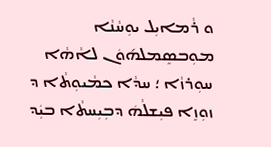ܘ ܪܵܡܐܝܼܠ ܝܘܼܚܵܢܵܐ ܡܘܼܒܣܸܡܠܗ݇ܘܿܢ ܠܐܵܗܵܐ ܚܘܼܪܙܵܐ ؛ ܚܕܵܐ ܟܡܵܝܘܼܬܵܐ ܕ ܙܘܼܙܸܐ ܦܝܼܫܠܵܗܿ ܕܒܼܝܼܚܬܵܐ ܒܝܲܕ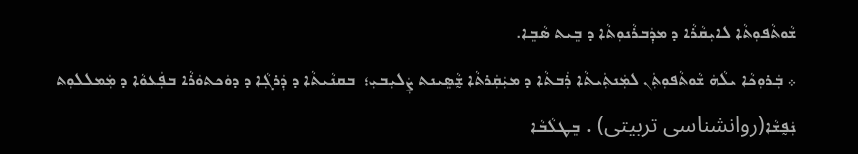ܫܵܘܬܵܦܘܼܬܵܐ ܠܐܝܼܩܵܪܵܐ ܕ ܡܕܲܒܪܵܢܘܼܬܵܐ ܕ ܒܸܝܬ ܣܵܒܸܐ.
܀ ܒܲܪܘܼܟܵܐ ܝܠܵܗܿ ܫܵܘܬܵܦܘܼܬܲܢ ܠܡܲܢܬܲܝܬܵܐ ܪܲܒܬܵܐ ܕ ܡܝܲܩܲܪܬܵܐ ܫ̰ܵܣܸܝܢܬ ܨܲܠܝܼܒܝܼ؛  ܒܩܢܵܝܬܵܐ ܕ ܕܲܪܓܼܵܐ ܕ ܕܘܿܟܬܘܿܪܵܐ ܒܦܲܥܘܵܐ ܕ ܡܲܡܠܠܘܼܬ ܢܲܦ̰ܫܵܐ(روانشناسی تربیتی) . ܒܸܛܠܵܒܵܐ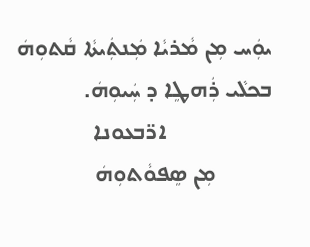ܝܘܲܚ ܡܼܢ ܡܵܪܝܵܐ ܡܲܢܬܲܝܬܵܐ ܩܵܬܘܼܗܿ ܒܟܠܵܝ ܪܲܗܛܸܐ ܕ ܚܲܝܘܼܗܿ.
                   ܐܖ̈ܒܥܘܢܐ
          ܡܼܢ ܣܸܦܘܵܬܘܼܗܿ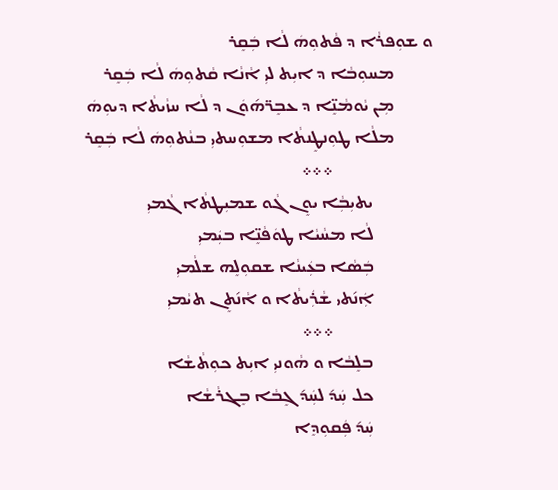ܘ ܫܘܼܦܪܵܐ ܕ ܦܵܬܘܼܗܿ ܠܵܐ ܒܲܩܸܪ
          ܡܚܘܼܒܵܐ ܕ ܐܝܼܬ ܠܝܼ ܐܵܢܵܐ ܩܵܬܘܼܗܿ ܠܵܐ ܒܲܩܸܪ
          ܡܼܢ ܝܵܘܡܵܢܸ̈ܐ ܕ ܥܒܸܖ̈ܗ݇ܘܿܢ ܕ ܠܵܐ ܚܙܵܝܬܵܐ ܕܝܘܼܗܿ
          ܡܠܵܐ ܛܘܼܢܛܸܢܬܵܐ ܡܫܘܼܚܬܝܼ ܒܢܵܬܘܼܗܿ ܠܵܐ ܒܲܩܸܪ
                         ܀܀܀
               ܝܬܝܼܒܼܵܐ ܝܘܸܢ ܓܵܘ ܫܡܝܼܛܬܵܐ ܓܵܡܝܼ
               ܠܵܐ ܡܚܵܝܵܐ ܛܘܿܦܵܢܸ̈ܐ ܒܝܲܡܝܼ
               ܒܲܣܵܐ ܒܥܲܝܢܵܐ ܫܩܘܼܠܸܗ ܫܠܵܡܝܼ
               ܐܲܢ݇ܬܝ ܫܵܪܲܝܬܵܐ ܘ ܐܵܢ݇ܬܸܢ ܬܝܵܡܝܼ
                         ܀܀܀
               ܒܠܸܒܵܐ ܘ ܗܵܘܢܝܼ ܐܝܼܬ ܟܘܼܬܵܫܵܐ
               ܟܠ ܚܲܕ݇ ܠܚܲܕ݇ ܓܸܒܵܐ ܒܸܓܪܵܫܵܐ
               ܚܲܕ݇ ܦܲܩܘܼܕܸܐ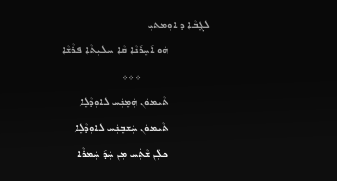ܠܓܸܒܵܐ ܕ ܐܘܼܡܬܝܼ
               ܗܿܘ ܐ݇ܚܸܪ݇ܢܵܐ ܩܵܐ ܚܠܝܼܬܵܐ ܦܪܵܫܵܐ
                         ܀܀܀
               ܬܵܝܡܘܿܢ ܗܲܡܸܢܲܚ ܠܐܘܼܕܵܠܸܐ
               ܬܵܝܡܘܿܢ ܚܲܫܒܸܢܲܚ ܠܐܘܼܕܵܠܸܐ
               ܟܠܲܢ ܫܵܬܲܚ ܡܼܢ ܚܲܕ݇ ܚܲܡܪܵܐ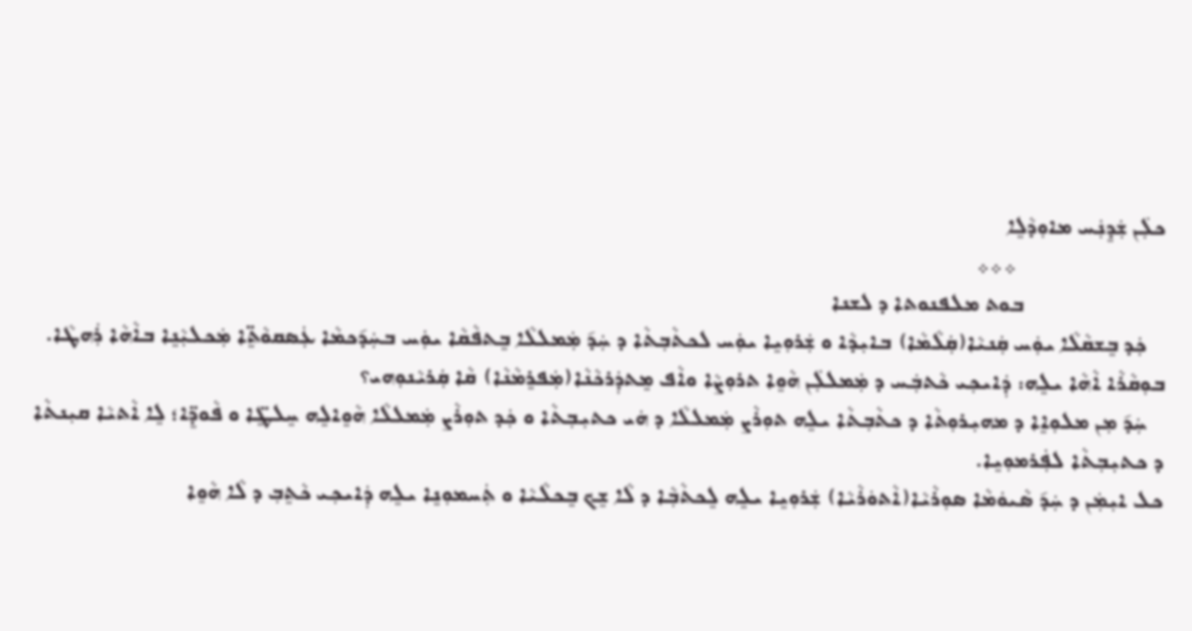ܟܠܲܢ ܫܲܕܸܢܲܚ ܡܐܘܼܕܵܠܸܐ
                         ܀܀܀
                        ܒܘܬ ܡܠܦܢܘܬܐ ܕ ܠܫܢܐ
   ܟܲܕ ܒܸܫܩܵܠܵܐ ܝܘܲܚ ܩܲܢܝܵܐ(ܩܲܠܵܡܵܐ) ܒܐܝܼܕܵܐ ܘ ܫܲܪܘܼܝܸܐ ܝܘܲܚ ܠܟܬܵܒܼܬܵܐ ܕ ܚܲܕ݇ ܡܲܡܠܠܵܐ ܒܸܬܦܵܩܵܐ ܝܘܲܚ ܒܚܲܕ݇ܟܡܵܐ ܥܲܣܩܘܵܬܸ̈ܐ ܡܲܟܠܝܼܵܢܸܐ ܒܐܵܗܵܐ ܪܲܗܛܵܐ. ܒܘܼܩܵܪܵܐ ܐܵܗܵܐ ܝܠܸܗ: ܕܲܐܝܟܼܝ ܟܵܬܒܲܚ ܕ ܡܲܡܠܠܲܢ ܗܵܘܸܐ ܬܪܘܼܨܵܐ ܘܐܵܦ ܡܸܬܕܲܪܟܵܢܵܐ(ܡܲܦܪܸܡܵܢܵܐ) ܩܵܐ ܩܲܪܝܵܢܘܼܗܝ؟
   ܚܲܕ݇ ܡܼܢ ܡܠܘܼܐܸܐ ܕ ܡܗܝܼܪܘܼܬܵܐ ܕ ܟܬܵܒܼܬܵܐ ܝܠܸܗ ܬܘܼܪܵܨ ܡܲܡܠܠܵܐ ܕ ܗܿܝ ܟܬܝܼܒܼܬܵܐ ܘ ܟܲܕ ܬܘܼܪܵܨ ܡܲܡܠܠܵܐ ܗܵܘܸܐܠܸܗ ܚܸܠܛܸ̈ܐ ܘ ܦܵܘܕܸ̈ܐ؛ ܠܸܐ ܐܵܬܝܵܐ ܩܝܼܢܬܵܐ ܕ ܟܬܝܼܒܼܬܵܐ ܠܦܲܪܡܘܼܝܸܐ.
ܟܠ ܐܝܼܡܲܢ ܕ ܚܲܕ݇ ܣܵܝܘܿܡܵܐ ܣܘܼܪܵܝܵܐ(ܐܵܬܘܿܪܵܝܵܐ) ܫܲܪܘܼܝܸܐ ܝܠܸܗ ܠܸܟܬܵܒܼܵܐ ܕ ܠܵܐ ܫܸܟ ܒܸܟܠܵܝܵܐ ܘ ܬܲܚܡܘܼܢܸܐ ܝܠܸܗ ܕܲܐܝܟܼܝ ܟܵܬܸܒܼ ܕ ܠܵܐ ܗܵܘܸܐ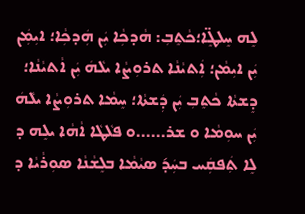ܠܸܗ ܚܸܠܛܸ̈ܐ؛ܟܵܬܸܒܼ: ܗܵܕܟܼܵܐ ܝܲܢ ܗܲܕܟܼܵܐ؛ ܐܝܼܡܲܢ ܝܲܢ ܐܝܼܡܵܢ؛ ܐܲܬܝܵܢܵܐ ܬܪܘܼܨܵܐ ܝܠܵܗܿ ܝܲܢ ܐܵܬܝܵܢܵܐ؛ ܕܸܫܬܵܐ ܟܵܬܸܒܼ ܝܲܢ ܕܲܫܬܵܐ؛ ܚܸܡܵܐ ܬܪܘܼܨܵܐ ܝܠܵܗܿ ܝܲܢ ܚܘܼܡܵܐ ܘ ܫܪ......ܘ ܦܠܵܛܵܐ ܐܵܗܵܐ ܝܠܸܗ ܕ ܠܸܐ ܬܲܦܩܲܚ ܒܚܲܕ݇ ܣܝܵܡܵܐ ܒܠܸܫܵܢܵܐ ܣܘܼܪܵܝܵܐ ܕ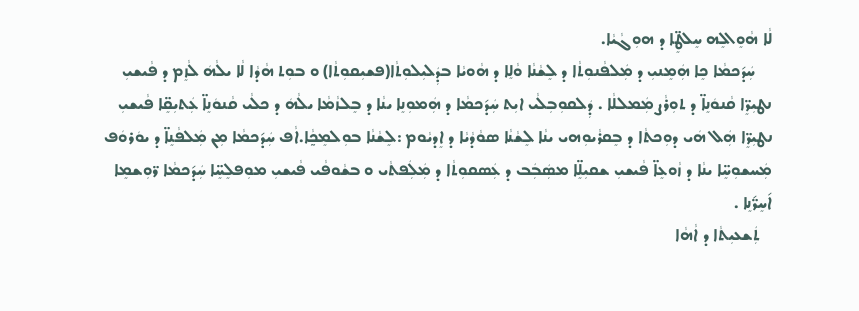ܠܵܐ ܗܵܘܸܐܠܸܗ ܚܸܠܛܸ̈ܐ ܕ ܗܘܼܓܵܝܵܐ.
    ܚܲܕ݇ܟܡܵܐ ܟܸܐ ܗܲܡܸܢܝܼ ܕ ܡܲܠܦܵܢܘܼܬܵܐ ܕ ܠܸܫܵܢܵܐ ܘܵܠܸܐ ܕ ܗܵܘܝܵܐ ܒܕܲܠܝܼܠܘܼܬܵܐ(ܦܫܝܼܩܘܼܬܵܐ) ܘ ܒܘܼܬ ܗܵܕܵܐ ܠܵܐ ܝܠܵܗܿ ܠܵܙܸܡ ܕ ܦܵܝܫܝܼ ܢܛܝܼܖܸ̈ܐ ܩܵܢܘܿܢܸܐ̈ ܕ ܬܘܼܪܵܨ ܡܲܡܠܠܵܐ . ܕܲܠܩܘܼܒܼܠܵܝ ܐܝܼܬ ܚܲܕ݇ܟܡܵܐ ܕ ܗܲܡܘܼܢܸܐ ܝܢܵܐ ܕ ܒܸܠܙܵܡܵܐ ܝܠܵܗܿ ܕ ܟܠܵܝ ܩܵܢܘܿܢܸܐ̈ ܥܲܬܝܼܩܸ̈ܐ ܦܵܝܫܝܼ ܢܛܝܼܖܸ̈ܐ ܗܲܠ ܗܿܝ ܕܘܼܟܬܵܐ ܕ ܒܸܩܪܵܝܘܼܗܝ ܝܢܵܐ ܠܸܫܵܢܵܐ ܣܘܵܕܵܝܵܐ ܕ ܐܸܕܝܵܘܡ :ܠܸܫܵܢܵܐ ܒܘܼܠܡܸܟ̰ܵܐ.ܐܵܦ ܚܲܕ݇ܟܡܵܐ ܡܼܢ ܡܲܠܦܵܢܸܐ̈ ܕ ܝܘܿܪܘܿܦ ܡܲܚܫܘܼܚܸ̈ܐ ܝܢܵܐ ܕ ܙܵܘܥܸܐ̈ ܦܵܝܫܝܼ ܫܩܝܼܠܸ̈ܐ ܡܣܲܒܲܒ ܕ ܥܲܣܩܘܼܬܵܐ ܕ ܡܲܠܲܦܬܵܝ ܘ ܒܫܵܘܦܵܝ ܦܵܝܫܝܼ ܡܘܼܦܠܸܚܸ̈ܐ ܚܲܕ݇ܟܡܵܐ ܖ̈ܘܼܫܡܸܐ ܐ݇ܚܸܖ̈݇ܢܸܐ .
   ܬܲܫܥܝܼܬܵܐ ܕ ܐܵܗܵܐ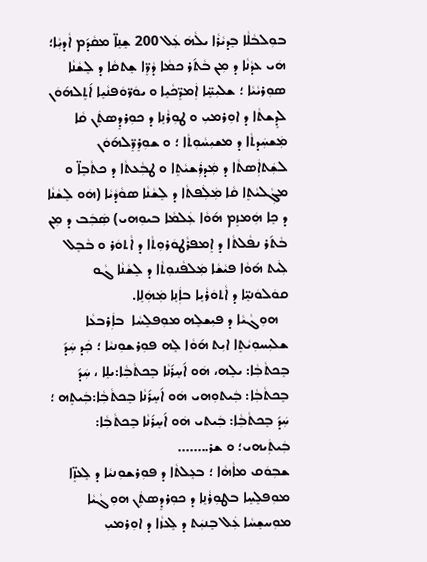ܒܘܼܠܒܵܠܵܐ ܒܸܕܝܵܪܵܐ ܝܠܵܗܿ ܥܲܠ 200 ܫܸܢܸܐ̈ ܡܩܵܕ݇ܡ ܐܵܕܝܼܵܐ؛ ܗܿܝ ܥܕܵܢܵܐ ܕ ܡܼܢ ܒܵܬ݇ܪ ܟܡܵܐ ܕܵܖܸ̈ܐ ܫܸܬܩܵܐ ܕ ܠܸܫܵܢܵܐ ܣܘܼܪܝܵܝܵܐ ؛ ܫܠܝܼܚܸ̈ܐ ܐܲܡܖܸ̈ܟܵܝܸܐ ܘ ܝܘܿܖ̈ܘܿܦܢܵܝܸܐ ܐ݇ܬܸܠܗ݇ܘܿܢ ܠܕܸܫܬܵܐ ܕ ܐܘܼܪܡܝܼ ܘ ܛܘܼܪܵܢܸܐ ܕ ܟܘܼܪܕܸܣܬܲܢ ܩܵܐ ܡܲܫܚܲܕܬܵܐ ܕ ܡܫܝܼܚܵܘܼܬܵܐ ؛ ܘ ܫܘܼܪܸܖܸ̈ܠܗ݇ܘܿܢ ܠܫܲܬܐܲܣܬܵܐ ܕ ܡܲܕܪܲܫܝܵܬܸܐ ܘ ܛܒܼܵܥܬܵܐ ܕ ܟܬܵܒܸܐ̈ ܘ ܡܓܼܵܠܝܵܬܸܐ ܩܵܐ ܡܲܠܲܦܬܵܐ ܕ ܠܸܫܵܢܵܐ ܣܘܵܕܵܝܵܐ (ܗܿܘ ܠܸܫܵܢܵܐ ܕ ܟܸܐ ܗܲܡܙܸܡ ܗ݇ܘܵܐ ܥܲܠܡܵܐ ܒܝܘܼܗܝ) ܣܲܒܲܒ ܕ ܡܼܢ ܒܵܬ݇ܪ ܢܦܵܠܬܵܐ ܕ ܐܸܡܦܪܵܛܘܿܪܘܼܬܵܐ ܕ ܐܵܬܘܿܪ ܘ ܒܵܒܸܠ ܠܲܝܬ ܗ݇ܘܵܐ ܦܝܵܫܵܐ ܡܲܠܦܵܢܘܼܬܵܐ ܕ ܠܸܫܵܢܵܐ ܓܵܘ ܩܘܿܠܘܿܢܝܸ̈ܐ ܕ ܐܵܬܘܿܪܵܝܸܐ ܒܐܲܢܸܐ ܡܲܗܲܠܸܐ.
   ܗܘܼܓܵܝܵܐ ܕ ܦܝܼܫܠܸܗ ܡܘܼܦܠܸܚܵܐ  ܒܐܲܪܒܥܵܐ ܫܠܝܼܚܘܼܝܵܬܸܐ ܐܝܼܬ ܗ݇ܘܵܐ ܠܸܗ ܦܘܼܪܫܘܼܢܝܵܐ ؛ ܟܲܕ ܚܲܕ݇ ܒܸܟܬܵܒܼܵܐ: ܝܠܸܗ، ܗܿܘ ܐ݇ܚܸܪ݇ܢܵܐ ܒܸܟܬܵܒܼܵܐ:ܝܠܸܐ ، ܚܲܕ݇ ܒܸܟܬܵܒܼܵܐ: ܒܲܝܬܘܼܗܝ ܗܿܘ ܐ݇ܚܸܪ݇ܢܵܐ ܒܸܟܬܵܒܼܵܐ:ܒܲܝܬܸܗ ؛ ܚܲܕ݇ ܒܸܟܬܵܒܼܵܐ: ܒܲܝܬܝ ܗܿܘ ܐ݇ܚܸܪ݇ܢܵܐ ܒܸܟܬܵܒܼܵܐ: ܒܲܝܬܲܝܗܝ؛ ܘ ܫܪ........
ܫܒܼܘܿܩ ܡܐܵܗܵܐ ؛ ܒܥܸܠܬܵܐ ܕ ܦܘܼܪܫܘܼܢܝܵܐ ܕ ܠܸܥܙܸ̈ܐ ܡܘܼܦܠܸܚܸܐ ܒܛܘܼܪܵܢܸܐ ܕ ܟܘܼܪܕܸܣܬܲܢ ܗܘܼܓܵܝܵܐ ܡܘܼܚܫܸܚܵܐ ܥܲܠ ܒܸܢܝܲܬ ܕ ܠܸܥܙܵܐ ܕ ܐܘܼܪܡܝܼ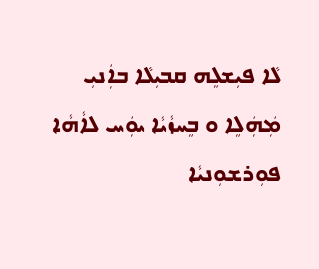ܠܵܐ ܦܝܼܫܠܸܗ ܩܒܝܼܠܵܐ ܒܐܲܢܝܼ ܡܲܗܲܠܸܐ ܘ ܒܸܚܙܵܝܵܐ ܝܘܲܚ ܠܐܵܗܵܐ ܦܘܼܪܫܘܼܢܝܵܐ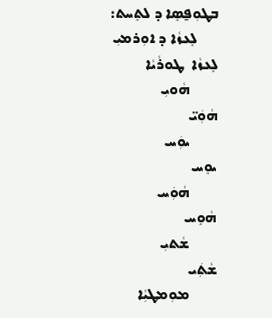ܒܛܘܼܦ̰ܣܸܐ ܕ ܠܬܸܚܬ:
      ܠܸܥܙܵܐ ܕ ܐܘܼܪܡܝܼ                          ܠܸܥܙܵܐ  ܛܘܪܵܝܵܐ
        ܗܵܘܝܼ                                     ܗܵܘܲܝ̈
        ܝܘܲܚ                                     ܝܘܸܚ
        ܗܵܘܲܚ                                     ܗܵܘܸܚ
        ܫܵܬܝܼ                                    ܫܵܬܲܝ
        ܡܘܼܡܛܝܼܵܐ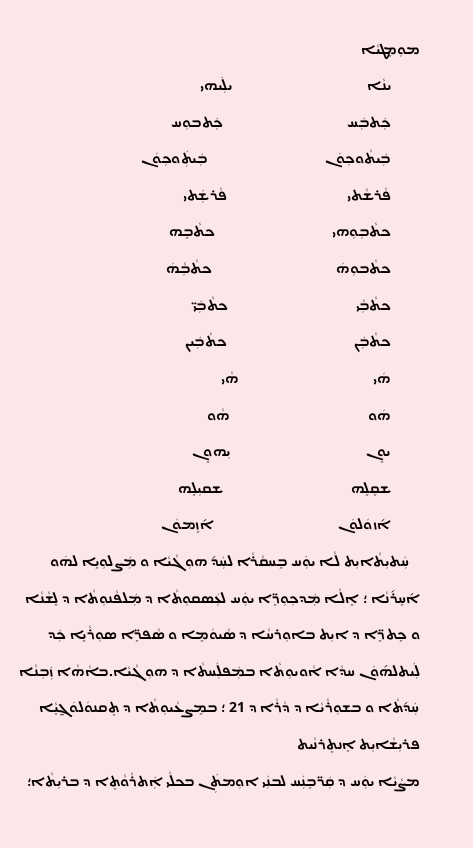ܡܘܼܡܸܛܝܵܐ
        ܝܢܵܐ                                      ܝܠܲܝܗܝ
        ܟܲܬܒܲܚ                                   ܟܲܬܒܘܼܚ
        ܒܲܝܬܵܘܟܼܘܿܢ                                 ܒܲܝܬܲܘܟܼܘܿܢ
        ܦܵܪܫܵܬܝ                                  ܦܵܪܫܲܬܝ
        ܟܬܵܒܼܘܼܗܝ                                 ܟܬܵܒܸܗ
        ܟܬܵܒܘܼܗܿ                                   ܟܬܵܒܼܵܗܿ
        ܟܬܵܒܼܵܝ                                    ܟܬܵܒܲܝ̈
        ܟܬܵܒܲܢ                                    ܟܬܵܒܲܝܢ
        ܗܿܝ                                      ܗܵܝ
        ܗܿܘ                                       ܗܵܘ
        ܝܘܸܢ                                      ܝܼܗܘܸܢ
        ܫܩܸܠܸܗ                                    ܫܩܝܼܠܸܗ
        ܐ݇ܙܘܿܠܘܿܢ                                   ܐ݇ܙܸܡܘܿܢ
   ܚܲܬܝܼܬܵܐܝܼܬ ܠܵܐ ܝܘܲܚ ܒܸܚܩܵܪܵܐ ܠܚܲܕ݇ ܗܘܼܓܵܝܵܐ ܘ ܡܲܨܠܘܼܝܸܐ ܠܗܿܘ ܐ݇ܚܸܪ݇ܢܵܐ ؛ ܐܸܠܵܐ ܡܲܕܟܼܘܼܖܸ̈ܐ ܝܘܲܚ ܠܥܲܣܩܘܼܬܵܐ ܕ ܡܲܠܦܵܢܘܼܬܵܐ ܕ ܠܸܫܵܢܵܐ ܘ ܟܸܬܖܸ̈ܐ ܕ ܐܝܼܬ ܒܐܘܼܪܚܵܐ ܕ ܣܵܝܘܿܡܸܐ ܘ ܣܵܦܖܸ̈ܐ ܣܘܼܪܵܝܸܐ ܟܲܕ ܠܲܝܬܠܗ݇ܘܿܢ ܚܕܵܐ ܐܵܘܝܘܼܬܵܐ ܒܡܲܦܠܲܚܬܵܐ ܕ ܗܘܼܓܵܝܵܐ.ܒܐܵܗܵܐ ܙܲܒܼܢܵܐ ܚܲܕ݇ܬܵܐ ܘ ܒܫܘܼܪܵܝܵܐ ܕ ܕܵܪܵܐ ܕ 21 ؛ ܒܡܸܨܥܵܝܘܼܬܵܐ ܕ ܬܸܩܢܘܿܠܘܿܓ̰ܝܸܵܐ ܦܪܝܼܫܵܐܝܼܬ ܐܸܢܬܸܪܢܵܝܬ
ܡܨܵܝܵܐ ܝܘܲܚ ܕ ܩܲܖ̈ܒܸܢܲܚ ܠܒܢܲܝ ܐܘܼܡܬܲܢ ܒܟܠܵܝ ܐܲܬܪܵܘܵܬܸܐ ܕ ܒܪܝܼܬܵܐ؛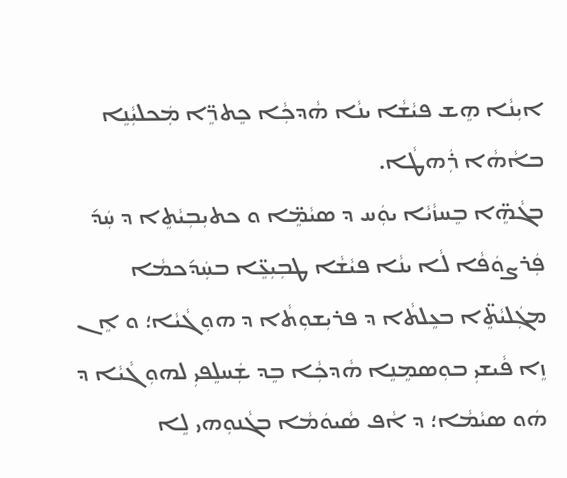ܐܝܼܢܵܐ ܗܸܫ ܦܝܵܫܵܐ ܝܢܵܐ ܗܵܕܟܼܵܐ ܟܸܬܖܸ̈ܐ ܡܲܟܠܝܼܵܢܸܐ ܒܐܵܗܵܐ ܪܲܗܛܵܐ.
ܒܓܵܗܸ̈ܐ ܒܸܚܙܵܝܵܐ ܝܘܲܚ ܕ ܣܝܵܡܸ̈ܐ ܘ ܟܬܝܼܒܼܝܵܬܸܐ ܕ ܚܲܕ݇ ܦܲܪܨܘܿܦܵܐ ܠܵܐ ܝܢܵܐ ܦܝܵܫܵܐ ܛܒܼܝܼܥܸ̈ܐ ܒܚܲܕ݇ܟܡܵܐ ܡܓܲܠܝܵܬܸ̈ܐ ܒܥܸܠܬܵܐ ܕ ܦܪܝܼܫܘܼܬܵܐ ܕ ܗܘܼܓܵܝܵܐ؛ ܘ ܐܸܢ ܙܸܐ ܦܵܝܫܝܼ ܒܘܼܣܡܸܢܸܐ ܗܵܕܟܼܵܐ ܒܸܕ ܫܲܚܠܸܦܝܼ ܠܗܘܼܓܵܝܵܐ ܕ ܗܿܘ ܣܝܵܡܵܐ؛ ܕ ܐܵܦ ܣܵܝܘܿܡܵܐ ܒܓܵܢܘܼܗܝ ܠܸܐ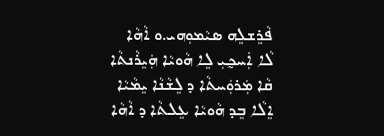ܦܵܪܸܫܠܸܗ ܣܝܵܡܘܼܗܝ.ܘ ܐܵܗܵܐ ܠܵܐ ܐܲܚܟ̰ܝܼ ܠܸܐ ܗܵܘܝܵܐ ܗܲܝܸܪܵܢܬܵܐ ܩܵܐ ܡܲܪܘܲܚܬܵܐ ܕ ܠܸܫܵܢܵܐ ܝܸܡܵܝܵܐ ܐܸܠܵܐ ܒܸܕ ܗܵܘܝܵܐ ܥܸܠܬܵܐ ܕ ܐܵܗܵܐ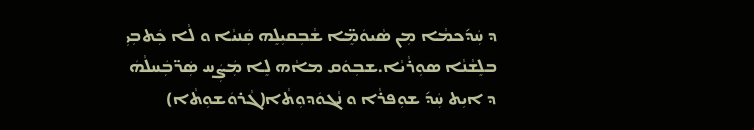ܕ ܚܲܕ݇ܟܡܵܐ ܡܼܢ ܣܵܝܘܿܡܸ̈ܐ ܫܵܒܼܩܝܼܠܸܗ ܩܲܢܝܵܐ ܘ ܠܵܐ ܟܲܬܒܼܝܼ ܒܠܸܫܵܢܵܐ ܣܘܼܪܵܝܵܐ.ܫܒܼܘܿܩ ܡܐܵܗ ܠܸܐ ܡܲܨܲܚ ܣܲܖ̈ܒܲܚܠܵܗܿ ܕ ܐܝܼܬ ܚܲܕ݇ ܫܘܼܦܪܵܐ ܘ ܢܵܓܘܿܕܘܼܬܵܐ(ܓܵܪܘܿܫܘܼܬܵܐ)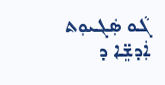ܓܵܘ ܣܲܓܝܘܼܬ ܐܲܕܫܸ̈ܐ ܕ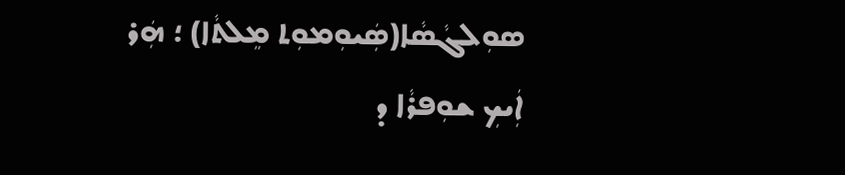ܣܘܼܠܓܵܣܵܐ(ܣܲܝܘܼܡܘܼܬ ܡܸܠܬܵܐ) ؛ ܗܲܪ ܐܲܝܟܼ ܫܘܼܦܪܵܐ ܕ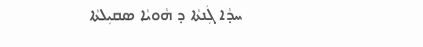ܚܕܵܐ ܓܲܢܬܵܐ ܕ ܗܵܘܝܵܐ ܣܩܝܼܠܬܵܐ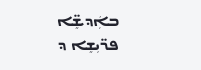ܒܐܲܕܫܸ̈ܐ ܦܖ̈ܝܼܫܸܐ ܕ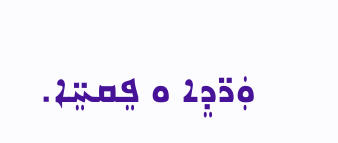ܘܲܖ̈ܕܸܐ ܘ ܦܸܩܚܸ̈ܐ.